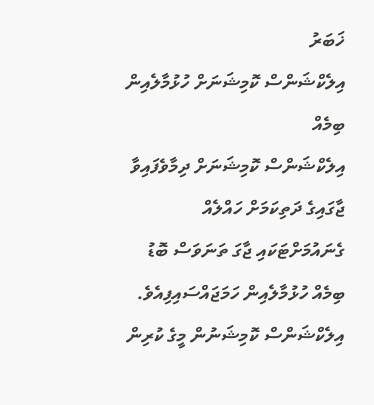ޚަބަރު
އިލެކްޝަންސް ކޮމިޝަނަށް ހުޅުމާލެއިން ބިމެއް
އިލެކްޝަންސް ކޮމިޝަނަށް ދިމާވެފައިވާ ޖާގައިގެ ދަތިކަމަށް ހައްލެއް ގެނައުމަށްޓަކައި ޖާގަ ތަނަވަސް ބޮޑު ބިމެއް ހުޅުމާލެއިން ހަމަޖައްސައިފިއެވެ. އިލެކްޝަންސް ކޮމިޝަނުން މީގެ ކުރިން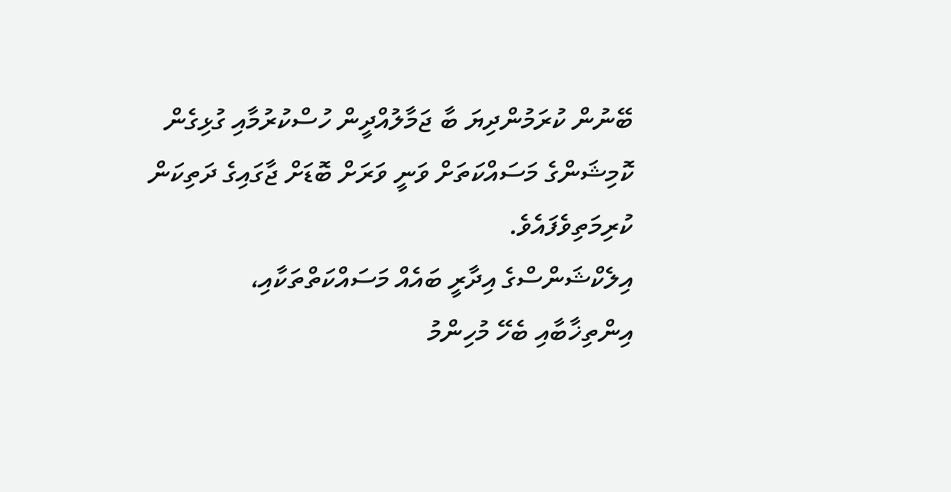ބޭނުން ކުރަމުންދިޔަ ބާ ޖަމާލުއްދީން ހުސްކުރުމާއި ގުޅިގެން ކޮމިޝަންގެ މަސައްކަތަށް ވަނީ ވަރަށް ބޮޑަށް ޖާގައިގެ ދަތިކަން ކުރިމަތިވެފައެވެ.
އިލެކްޝަންސްގެ އިދާރީ ބައެއް މަސައްކަތްތަކާއި، އިންތިޚާބާއި ބެހޭ މުހިންމު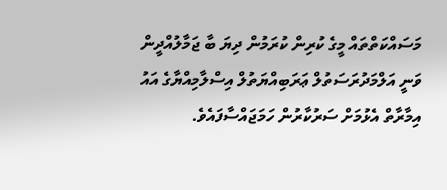މަސައްކަތްތައް މީގެ ކުރިން ކުރަމުން ދިޔަ ބާ ޖަމާލުއްދީން ވަނީ އަލްމަދުރަސަތުލް ޢަރަބިއްޔަތުލް އިސްލާމިއްޔާގެ އައު އިމާރާތް އެޅުމަށް ސަރުކާރުން ހަމަޖައްސާފައެވެ.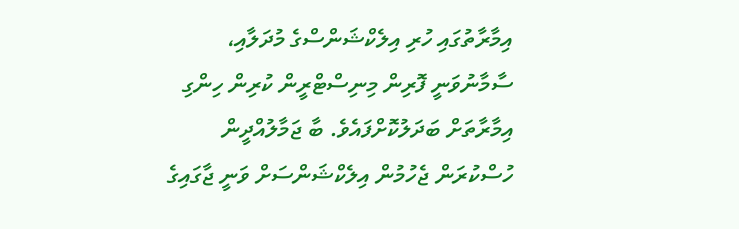އިމާރާތުގައި ހުރި އިލެކްޝަންސްގެ މުދަލާއި، ސާމާނުވަނީ ފޮރިން މިނިސްޓްރީން ކުރިން ހިންގި އިމާރާތަށް ބަދަލުކޮށްފައެވެ. ބާ ޖަމާލުއްދީން ހުސްކުރަން ޖެހުމުން އިލެކްޝަންސަށް ވަނީ ޖާގައިގެ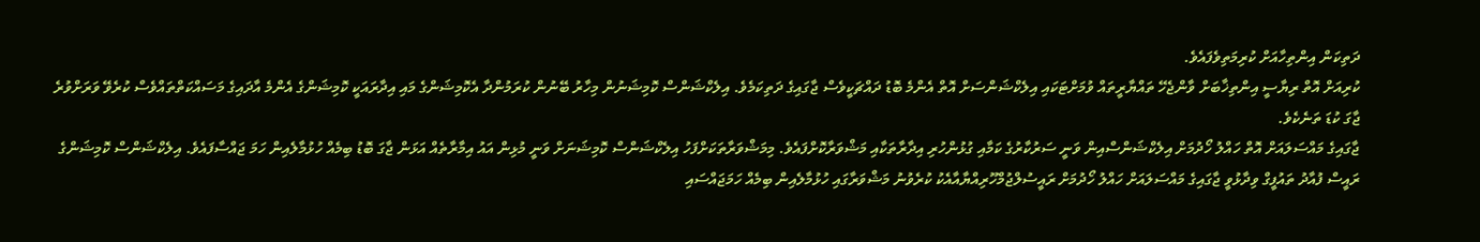ދަތިކަން އިންތިހާއަށް ކުރިމަތިވެފައެވެ.
ކުރިއަށް އޮތް ރިޔާސީ އިންތިޚާބަށް ވާންޖެހޭ ތައްޔާރީތައް ވުމަށްޓަކައި އިލެކްޝަންސަށް އޮތް އެންމެ ބޮޑު ދައްޗަކީވެސް ޖާގައިގެ ދަތިކަމެވެ. އިލެކްޝަންސް ކޮމިޝަނުން މިހާރު ބޭނުން ކުރަމުންދާ އެކޮމިޝަންގެ މައި އިދާރައަކީ ކޮމިޝަންގެ އެންމެ އާދައިގެ މަސައްކަތްތައްވެސް ކުރެވޭ ވަރަށްވުރެ ޖާގަ ކުޑަ ތަނެކެވެ.
ޖާގައިގެ މައްސަލައަށް އޮތް ހައްލު ހޯދުމަށް އިލެކްޝަންސްއިން ވަނީ ސަރުކާރުގެ ކަމާއި ގުޅުންހުރި އިދާރާތަކާއި މަޝްވަރާކޮށްފައެވެ. މިމަޝްވަރާތަކަށްފަހު އިލެކްޝަންސް ކޮމިޝަނަށް ވަނީ މުޅިން އައު އިމާރާތެއް އަޅަން ޖާގަ ބޮޑު ބިމެއް ހުޅުމާލެއިން ހަމަ ޖައްސާފައެވެ. އިލެކްޝަންސް ކޮމިޝަންގެ ރައީސް ފުއާދު ތައުފީގް ވިދާޅުވީ ޖާގައިގެ މައްސަލައަށް ހައްލު ހޯދުމަށް ރައީސުލްޖުމްހޫރިއްޔާއާއެކު ކުރެވުނު މަޝްވަރާގައި ހުޅުމާލެއިން ބިމެއް ހަމަޖައްސައި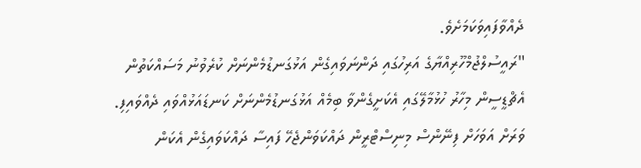ދެއްވާފައިވަކަމަށެވެ.
"ރައީސުލްޖުމްހޫރިއްޔާގެ އަރިހުގައި ދަންނަވައިގެން އަޅުގަނޑުމެންނަށް ކުރެވުނު މަސައްކަތުން އެޗްޑީސީން މިހާރު ހުޅުމާލޭގައި އެކަށީގެންވާ ބިމެއް އަޅުގަނޑުމެންނަށް ކަނޑައަޅުއްވައި ދެއްވައިފި. ވަރަށް އަވަހަށް ފިނޭންސް މިނިސްޓްރީން ދައްކަވަންޖެހޭ ފައިސާ ދައްކަވައިގެން އެކަން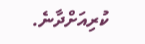ކުރިއަށްދާނެ.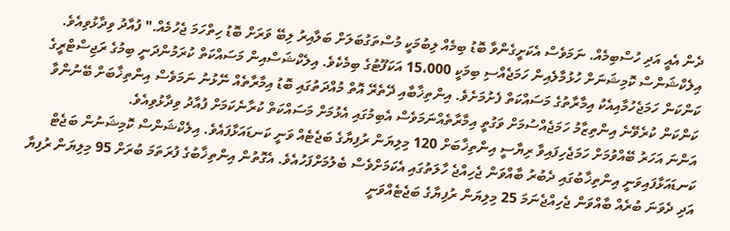ދެން އެއީ އަދި ހުސްބިމެއް. ނަމަވެސް އެކަށީގެންވާ ބޮޑު ބިމެއް ލިބުމަކީ މުސްތަގުބަލަށް ބަލާއިރު ލިބޭ ވަރަށް ބޮޑު ހިތްހަމަ ޖެހުމެއް." ފުއާދު ވިދާޅުވިއެވެ.
އިލެކްޝަންސް ކޮމިޝަނަށް ހުޅުމާލެއިން ހަމަޖެއްސި ބިމަކީ 15،000 އަކަފޫޓުގެ ބިމެކެވެ. އިލެކްޝަސްއިން މަސައްކަތް ކުރަމުންދަނީ ބިމުގެ ރަޖިސްޓްރީގެ ކަންކަން ހަމަޖެހުމާއިއެކު އިމާރާތުގެ މަސައްކަތް ފެށުމަށެވެ. އިންތިޚާބާއި ދޭތެރޭ އޮތް މުއްދަތުގައި ބޮޑު އިމާރާތެއް ނޭޅުނު ނަމަވެސް އިންތިޚާބަށް ބޭނުންވާ ކަންކަން ކުރެވޭނެ އިންތިޒާމު ހަމަޖެއްސުމަށް ވަގުތީ އިމާރާތެއްނަމަވެސް އެބިމުގައި އެޅުމަށް މަސައްކަތް ކުރާނެކަމަށް ފުއާދު ވިދާޅުވިއެވެ.
އަންނަ އަހަރު ބޭއްވުމަށް ހަމަޖެހިފައިވާ ރިޔާސީ އިންތިޚާބަށް 120 މިލިޔަން ރުފިޔާގެ ބަޖެޓެއް ވަނީ ކަނޑައަޅާފައެވެ. އިލެކްޝަންސް ކޮމިޝަނުން ބަޖެޓް ކަނޑައަޅާފައިވަނީ އިންތިޚާބުގައި ދެބުރު ބާއްވަން ޖެހިއްޖެ ހާލަތުގައި އެކަމަށްވެސް ބެލުމަށްފަހުއެވެ. އެގޮތުން އިންތިޚާބުގެ ފުރަތަމަ ބުރަށް 95 މިލިޔަން ރުފިޔާ އަދި ދެވަނަ ބުރެއް ބާއްވަން ޖެހިއްޖެނަމަ 25 މިލިޔަން ރުފިޔާގެ ބަޖެޓެއްވަނީ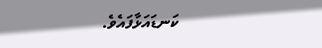ކަނޑައަޅާފައެވެ.